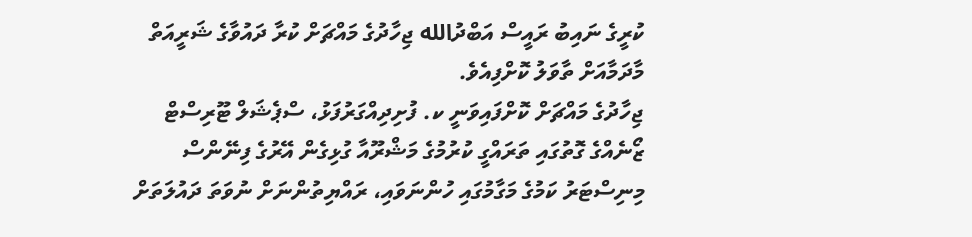ކުރީގެ ނައިބު ރައީސް އަބްދުالله ޖިހާދުގެ މައްޗަށް ކުރާ ދައުވާގެ ޝަރީއަތް މާދަމާއަށް ތާވަލު ކޮށްފިއެވެ.
ޖިހާދުގެ މައްޗަށް ކޮށްފައިވަނީ ކ. ފުށިދިއްގަރުފަޅު، ސްޕެޝަލް ޓޫރިސްޓް ޒޯނެއްގެ ގޮތުގައި ތަރައްގީ ކުރުމުގެ މަޝްރޫއާ ގުޅިގެން އޭރުގެ ފިނޭންސް މިނިސްޓަރު ކަމުގެ މަގާމުގައި ހުންނަވައި، ރައްޔިތުންނަށް ނުވަތަ ދައުލަތަށް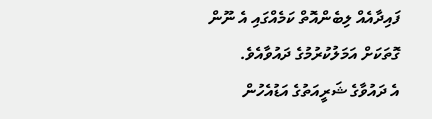ފައިދާއެއް ލިބެންއޮތް ކަމެއްގައި އެ ނޫން ގޮތަކަށް އަމަލުކުރުމުގެ ދައުވާއެވެ.
އެ ދައުވާގެ ޝަރީއަތުގެ އަޑުއެހުން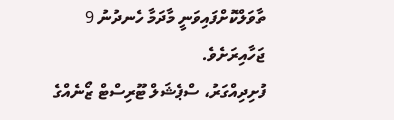ތާވަލްކޮށްފައިވަނީ މާދަމާ ހެނދުނު 9 ޖަހާއިރަށެވެ.
ފުށިދިއްގަރު، ސްޕެޝަލް ޓޫރިސްޓް ޒޯނެއްގެ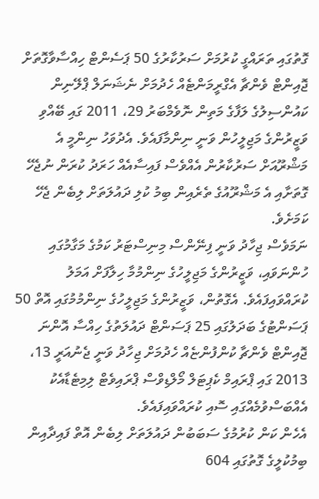ގޮތުގައި ތަރައްގީ ކުރުމަށް ސަރުކާރުގެ 50 ޕަސެންޓް ހިއްސާވާގޮތަށް ޖޮއިންޓް ވެންޗާ އެގްރީމަންޓެއް ހެދުމަށް ނެޝަނަލް ޕްލޭނިން ކައުންސިލުގެ ލަފާގެ މަތިން ނޮވެމްބަރު 29، 2011 ގައި ބޭއްވި ވަޒީރުންގެ މަޖިލީހުން ވަނީ ނިންމާފައެވެ. އެދުވަހު ނިންމީ އެ މަޝްރޫއަށް ސަރުކާރުން އެއްވެސް ފައިސާއެއް ހަރަދު ކުރަން ނުޖެހޭ ގޮތަށާއި އެ މަޝްރޫއުގެ ތެރެއިން ބިމު ކުލި ދައުލަތަށް ލިބެން ޖެހޭ ކަމަށެވެ.
ނަމަވެސް ޖިހާދު ވަނީ ފިނޭންސް މިނިސްޓަރު ކަމުގެ މަގާމުގައި ހުންނަވައި، ވަޒީރުންގެ މަޖިލީހުގެ ނިންމުމާ ހިލާފަށް އަމަލު ކުރައްވައިފައެވެ. އެގޮތުން، ވަޒީރުންގެ މަޖިލީހުގެ ނިންމުމުގައި އޮތް 50 ޕަސަންޓުގެ ބަދަލުގައި 25 ޕަސަންޓް ދައުލަތުގެ ހިއްސާ އޮންނަ ޖޮއިންޓް ވެންޗާ ކުންފުންޏެއް ހެދުމަށް ޖިހާދު ވަނީ ޖެނުއަރީ 13، 2013 ގައި ޕްރައިމް ކެޕިޓަލް މޯލްޑިވްސް ޕްރައިވެޓް ލިމިޓެޑާއެކު އެއްބަސްވުމެއްގައި ސޮއި ކުރައްވައިފައެވެ.
އެހެން ކަން ކުރުމުގެ ސަބަބުން ދައުލަތަށް ލިބެން އޮތް ފައިދާއިން ބިމުކުލީގެ ގޮތުގައި 604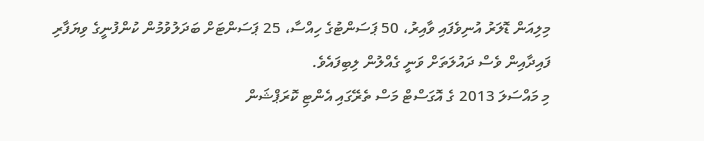މިލިއަން ޑޮލަރު އުނިވެފައި ވާއިރު، 50 ޕަސަންޓުގެ ހިއްސާ، 25 ޕަސަންޓަށް ބަދަލުވުމުން ކުންފުނީގެ ވިޔަފާރި ފައިދާއިން ވެސް ދައުލަތަށް ވަނީ ގެއްލުން ލިބިފައެވެ.
މި މައްސަލަ 2013 ގެ އޮގަސްޓް މަސް ތެރޭގައި އެންޓި ކޮރަޕްޝަން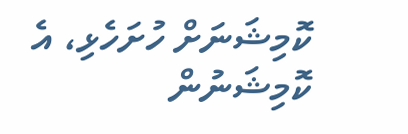ކޮމިޝަނަށް ހުށަހެޅި، އެ ކޮމިޝަނުން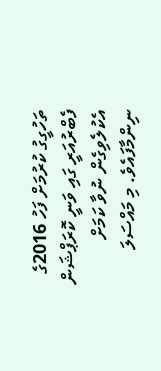ތަހުގީގު ކުރުމަށް ފަހު 2016ގެ ފެބްރުއަރީ ގައި ވަނީ ކޮރަޕްޝަން އެކުލެވިގެން ނުވާ ކަމަށް ނިންމާފައެވެ. މި މައްސަލަ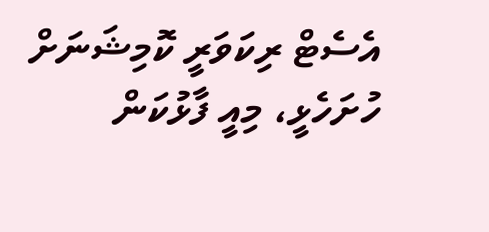އެސެޓް ރިކަވަރީ ކޮމިޝަނަށް ހުށަހެޅީ، މިއީ ފާޅުކަން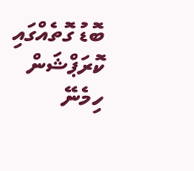ބޮޑު ގޮތެއްގައި ކޮރަޕްޝަން ހިމެނޭ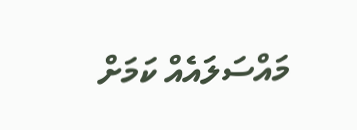މައްސަލައެއް ކަމަށް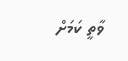ވާތީ ކަމަށް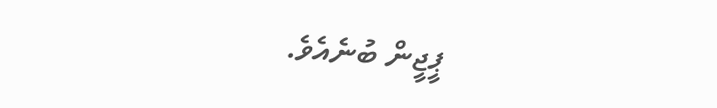ޕީޖީން ބުނެއެވެ.